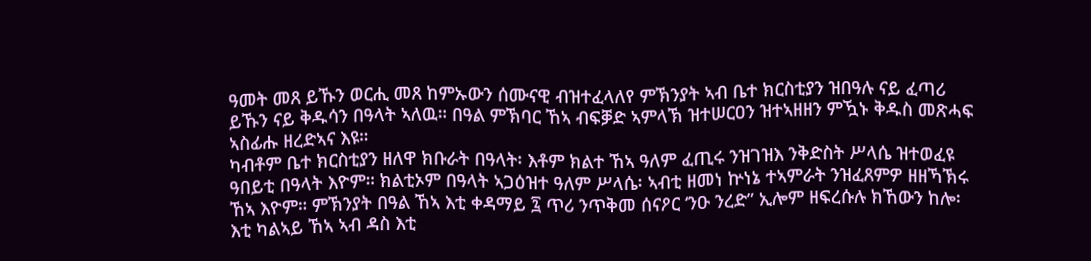ዓመት መጸ ይኹን ወርሒ መጸ ከምኡውን ሰሙናዊ ብዝተፈላለየ ምኽንያት ኣብ ቤተ ክርስቲያን ዝበዓሉ ናይ ፈጣሪ ይኹን ናይ ቅዱሳን በዓላት ኣለዉ። በዓል ምኽባር ኸኣ ብፍቓድ ኣምላኽ ዝተሠርዐን ዝተኣዘዘን ምዃኑ ቅዱስ መጽሓፍ ኣስፊሑ ዘረድኣና እዩ።
ካብቶም ቤተ ክርስቲያን ዘለዋ ክቡራት በዓላት፡ እቶም ክልተ ኸኣ ዓለም ፈጢሩ ንዝገዝእ ንቅድስት ሥላሴ ዝተወፈዩ ዓበይቲ በዓላት እዮም። ክልቲኦም በዓላት ኣጋዕዝተ ዓለም ሥላሴ፡ ኣብቲ ዘመነ ኵነኔ ተኣምራት ንዝፈጸምዎ ዘዘኻኽሩ ኸኣ እዮም። ምኽንያት በዓል ኸኣ እቲ ቀዳማይ ፯ ጥሪ ንጥቅመ ሰናዖር ‘ንዑ ንረድ” ኢሎም ዘፍረሱሉ ክኸውን ከሎ፡ እቲ ካልኣይ ኸኣ ኣብ ዳስ እቲ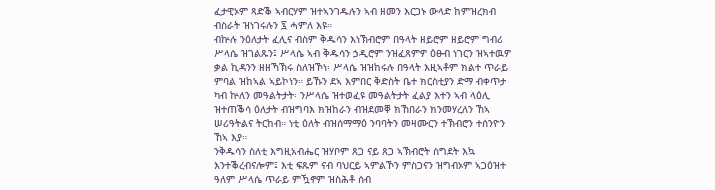ፈታዊኦም ጻድቕ ኣብርሃም ዝተኣንገዱሉን ኣብ ዘመን እርጋኑ ውላድ ከምዝረክብ ብስራት ዝነገሩሉን ፯ ሓምለ እዩ።
ብኵሉ ንዕለታት ፈሊና ብስም ቅዱሳን እነኽብሮም በዓላት ዘይሮም ዘይሮም ግብሪ ሥላሴ ዝገልጹን፤ ሥላሴ ኣብ ቅዱሳን ኃዲሮም ንዝፈጸምዎ ዕፁብ ነገርን ዝኣተዉዎ ቃል ኪዳንን ዘዘኻኽሩ ስለዝኾነ፡ ሥላሴ ዝዝከሩሉ በዓላት እዚኣቶም ክልተ ጥራይ ምባል ዝከኣል ኣይኮነን። ይኹን ደኣ እምበር ቅድስት ቤተ ክርስቲያን ድማ ብቀጥታ ካብ ኵለን መዓልትታት፡ ንሥላሴ ዝተወፈዩ መዓልትታት ፈልያ እተን ኣብ ላዕሊ ዝተጠቕሳ ዕለታት ብዝግባእ ክዝከራን ብዝደመቐ ክኸበራን ክንመሃረለን ኸኣ ሠሪዓትልና ትርከብ። ነቲ ዕለት ብዝሰማማዕ ንባባትን መዛሙርን ተኽብሮን ተሰንዮን ኸኣ እያ።
ንቅዱሳን ስለቲ እግዚአብሔር ዝሃቦም ጸጋ ናይ ጸጋ ኣኽብሮት ስግደት እኳ እንተቕረብናሎም፤ እቲ ፍጹም ናብ ባህርይ ኣምልኾን ምስጋናን ዝግብኦም ኣጋዕዝተ ዓለም ሥላሴ ጥራይ ምዃኖም ዝስሕቶ ሰብ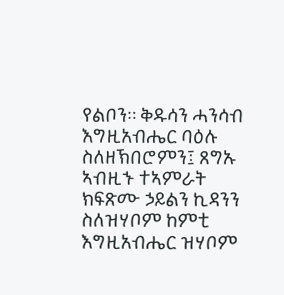የልቦን። ቅዱሳን ሓንሳብ እግዚአብሔር ባዕሉ ስለዘኽበሮምን፤ ጸግኡ ኣብዚኁ ተኣምራት ክፍጽሙ ኃይልን ኪዳንን ስለዝሃቦም ከምቲ እግዚአብሔር ዝሃቦም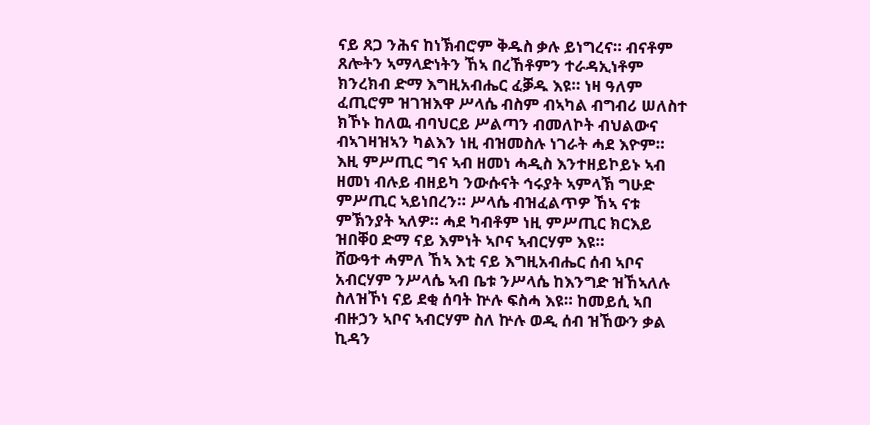ናይ ጸጋ ንሕና ከነኽብሮም ቅዱስ ቃሉ ይነግረና። ብናቶም ጸሎትን ኣማላድነትን ኸኣ በረኸቶምን ተራዳኢነቶም ክንረክብ ድማ እግዚአብሔር ፈቓዱ እዩ። ነዛ ዓለም ፈጢሮም ዝገዝእዋ ሥላሴ ብስም ብኣካል ብግብሪ ሠለስተ ክኾኑ ከለዉ ብባህርይ ሥልጣን ብመለኮት ብህልውና ብኣገዛዝኣን ካልእን ነዚ ብዝመስሉ ነገራት ሓደ እዮም። እዚ ምሥጢር ግና ኣብ ዘመነ ሓዲስ እንተዘይኮይኑ ኣብ ዘመነ ብሉይ ብዘይካ ንውሱናት ኅሩያት ኣምላኽ ግሁድ ምሥጢር ኣይነበረን። ሥላሴ ብዝፈልጥዎ ኸኣ ናቱ ምኽንያት ኣለዎ። ሓደ ካብቶም ነዚ ምሥጢር ክርእይ ዝበቐዐ ድማ ናይ እምነት ኣቦና ኣብርሃም እዩ።
ሸውዓተ ሓምለ ኸኣ እቲ ናይ እግዚአብሔር ሰብ ኣቦና አብርሃም ንሥላሴ ኣብ ቤቱ ንሥላሴ ከእንግድ ዝኸኣለሉ ስለዝኾነ ናይ ደቂ ሰባት ኵሉ ፍስሓ እዩ። ከመይሲ ኣበ ብዙኃን ኣቦና ኣብርሃም ስለ ኵሉ ወዲ ሰብ ዝኸውን ቃል ኪዳን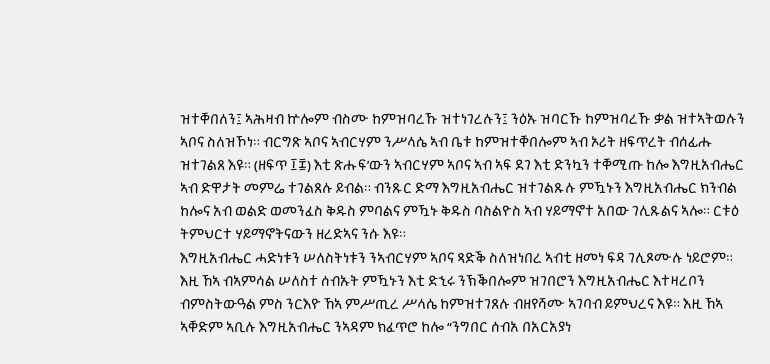ዝተቐበለን፤ ኣሕዛብ ኵሎም ብስሙ ከምዝባረኹ ዝተነገረሉን፤ ንዕኡ ዝባርኹ ከምዝባረኹ ቃል ዝተኣትወሉን ኣቦና ስለዝኾነ። ብርግጽ ኣቦና ኣብርሃም ንሥላሴ ኣብ ቤቱ ከምዝተቐበሎም ኣብ ኦሪት ዘፍጥረት ብሰፊሑ ዝተገልጸ እዩ። (ዘፍጥ ፲፰) እቲ ጽሑፍ’ውን ኣብርሃም ኣቦና ኣብ ኣፍ ደገ እቲ ድንኳን ተቐሚጡ ከሎ እግዚአብሔር ኣብ ድዋታት መምሬ ተገልጸሉ ይብል። ብንጹር ድማ እግዚአብሔር ዝተገልጹሉ ምዃኑን እግዚአብሔር ክንብል ከሎና አብ ወልድ ወመንፈስ ቅዱስ ምባልና ምዃኑ ቅዱስ ባስልዮስ ኣብ ሃይማኖተ አበው ገሊጹልና ኣሎ። ርቱዕ ትምህርተ ሃይማኖትናውን ዘረድኣና ንሱ እዩ።
እግዚአብሔር ሓድነቱን ሠለስትነቱን ንኣብርሃም ኣቦና ጻድቕ ስለዝነበረ ኣብቲ ዘመነ ፍዳ ገሊጾሙሉ ነይሮም። እዚ ኸኣ ብኣምሳል ሠለስተ ሰብኡት ምዃኑን እቲ ድኂሩ ንኽቕበሎም ዝገበሮን እግዚአብሔር እተዛረቦን ብምስትውዓል ምስ ንርእዮ ኸኣ ምሥጢረ ሥላሴ ከምዝተገጸሉ ብዘየሻሙ ኣገባብ ይምህረና እዩ። እዚ ኸኣ ኣቐድም ኣቢሉ እግዚአብሔር ንኣዳም ክፈጥሮ ከሎ “ንግበር ሰብአ በአርአያነ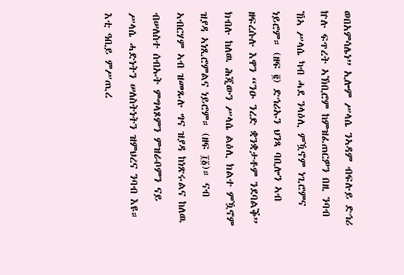ወበአምሳሌነ” ኢሎም ሥላሴ ንኣዳም ብፍሉይ ድኅሪ ኵሉ ፍጥረት ኣኽቢሮም ከምዝፈጠርዎን በዚ ንባብ ኸኣ ሥላሴ ካብ ሓደ ንላዕሊ ምዃኖም ነጊሮምና ነይሮም። (ዘፍ ፪) ድኅሪኡን ህንጻ ባቢሎን ኣብ ዘፍረሱሉ እዋን “ንዑ ንረድ ቋንቋታቶም ንደባልቕ” ክብሉ ከለዉ ሕጂውን ሥላሴ ልዕሊ ክልተ ምዃኖም ዝያዳ ኣነጺሮምልና ነይሮም። (ዘፍ ፲፩)። ናብ ኣብርሃም ኣብ ዝመጹሉ ግና ዝያዳ ከነጽሩልና ከለዉ ብሠለስተ ሰብኡት ምግላጾምን ምዝራቦምን ናይ ሥላሴ ሓድነትን ሠለስትነትን ዝምህረና ንባብ እዩ። እቲ ዓቢይ ምሥጢረ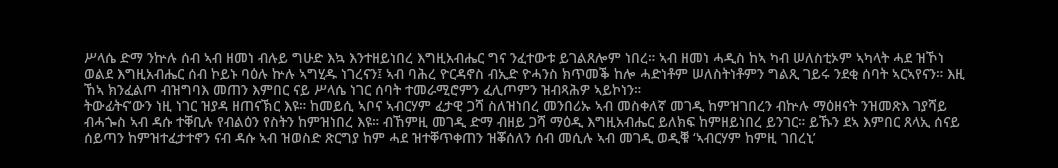ሥላሴ ድማ ንኵሉ ሰብ ኣብ ዘመነ ብሉይ ግሁድ እኳ እንተዘይነበረ እግዚአብሔር ግና ንፈተውቱ ይገልጸሎም ነበረ። ኣብ ዘመነ ሓዲስ ከኣ ካብ ሠለስቲኦም ኣካላት ሓደ ዝኾነ ወልደ እግዚአብሔር ሰብ ኮይኑ ባዕሉ ኵሉ ኣግሂዱ ነገረናን፤ ኣብ ባሕረ ዮርዳኖስ ብኢድ ዮሓንስ ክጥመቕ ከሎ ሓድነቶም ሠለስትነቶምን ግልጺ ገይሩ ንደቂ ሰባት ኣርኣየናን። እዚ ኸኣ ክንፈልጦ ብዝግባእ መጠን እምበር ናይ ሥላሴ ነገር ሰባት ተመራሚሮምን ፈሊጦምን ዝብጻሕዎ ኣይኮነን።
ትውፊትና’ውን ነዚ ነገር ዝያዳ ዘጠናኽር እዩ። ከመይሲ ኣቦና ኣብርሃም ፈታዊ ጋሻ ስለዝነበረ መንበሪኡ ኣብ መስቀለኛ መገዲ ከምዝገበረን ብኵሉ ማዕዘናት ንዝመጽእ ገያሻይ ብሓጐስ ኣብ ዳሱ ተቐቢሉ የብልዕን የስትን ከምዝነበረ እዩ። ብኸምዚ መገዲ ድማ ብዘይ ጋሻ ማዕዲ እግዚአብሔር ይለክፍ ከምዘይነበረ ይንገር። ይኹን ደኣ እምበር ጸላኢ ሰናይ ሰይጣን ከምዝተፈታተኖን ናብ ዳሱ ኣብ ዝወስድ ጽርግያ ከም ሓደ ዝተቐጥቀጠን ዝቖሰለን ሰብ መሲሉ ኣብ መገዲ ወዲቑ ‘ኣብርሃም ከምዚ ገበረኒ’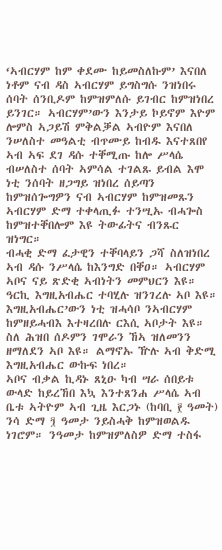‘ኣብርሃም ከም ቀደሙ ከይመስለኩም’ እናበለ ነቶም ናብ ዳስ ኣብርሃም ይግስግሱ ንዝነበሩ ሰባት ሰንቢዶም ከምዝምለሱ ይገብር ከምዝነበረ ይንገር። ኣብርሃም’ውን እንታይ ኮይኖም እዮም ሎምስ ኣጋይሽ ምቅልቓል ኣብዮም እናበለ ንሠለስተ መዓልቲ ብጥሙይ ከብዱ እናተጸበየ ኣብ ኣፍ ደገ ዳሱ ተቐሚጡ ከሎ ሥላሴ ብሠለስተ ሰባት ኣምሳል ተገልጹ ይብል እሞ ነቲ ንሰባት ዘጋግይ ዝነበረ ሰይጣን ከምዝሰጐግዎን ናብ ኣብርሃም ከምዝመጹን ኣብርሃም ድማ ተቀላጢፉ ተንሢኡ ብሓጐስ ከምዝተቐበሎም እዩ ትውፊትና ብንጹር ዝነግር።
ብሓቂ ድማ ፈታዊን ተቐባላይን ጋሻ ስለዝነበረ ኣብ ዳሱ ንሥላሴ ከእንግድ በቐዐ። ኣብርሃም ኣቦና ናይ ጽድቂ ኣብነትን መምህርን እዩ። ዓርኪ እግዚአብሔር ተባሂሉ ዝንገረሉ ኣቦ እዩ። እግዚአብሔር’ውን ነቲ ዝሓሳቦ ንኣብርሃም ከምዘይሓብእ እተዛረበሉ ርእሲ ኣቦታት እዩ። ስለ ሕዝበ ሰዶምን ገሞራን ኸኣ ዝለመንን ዘማለደን ኣቦ እዩ። ልማኖኡ ዅሉ ኣብ ቅድሚ እግዚአብሔር ውኩፍ ነበረ።
ኣቦና ብቃል ኪዳኑ ጸኒዑ ካብ ሣራ ሰበይቱ ውላድ ከይረኸበ እኳ እንተጸንሐ ሥላሴ ኣብ ቤቱ ኣትዮም ኣብ ጊዜ እርጋኑ (ከባቢ ፻ ዓመት) ንሳ ድማ ፺ ዓመታ ንይስሓቅ ከምዝወልዱ ነገሮም። ንዓመታ ከምዝምለስዎ ድማ ተስፋ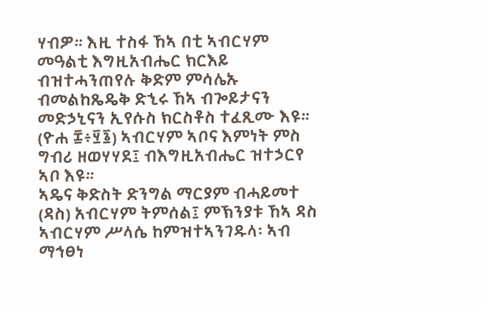ሃብዎ። እዚ ተስፋ ኸኣ በቲ ኣብርሃም መዓልቲ እግዚአብሔር ክርእይ ብዝተሓንጠየሉ ቅድም ምሳሌኡ ብመልከጼዴቅ ድኂሩ ኸኣ ብጐይታናን መድኃኒናን ኢየሱስ ክርስቶስ ተፈጺሙ እዩ። (ዮሐ ፰፥፶፮) ኣብርሃም ኣቦና እምነት ምስ ግብሪ ዘወሃሃደ፤ ብእግዚአብሔር ዝተኃርየ ኣቦ እዩ።
ኣዴና ቅድስት ድንግል ማርያም ብሓይመተ (ዳስ) አብርሃም ትምሰል፤ ምኽንያቱ ኸኣ ዳስ ኣብርሃም ሥላሴ ከምዝተኣንገዱላ፡ ኣብ ማኅፀነ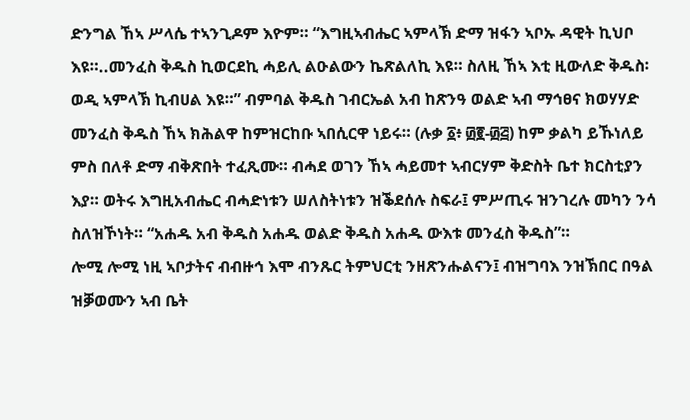ድንግል ኸኣ ሥላሴ ተኣንጊዶም እዮም። “እግዚኣብሔር ኣምላኽ ድማ ዝፋን ኣቦኡ ዳዊት ኪህቦ እዩ።..መንፈስ ቅዱስ ኪወርደኪ ሓይሊ ልዑልውን ኬጽልለኪ እዩ። ስለዚ ኸኣ እቲ ዚውለድ ቅዱስ፡ ወዲ ኣምላኽ ኪብሀል እዩ።” ብምባል ቅዱስ ገብርኤል አብ ከጽንዓ ወልድ ኣብ ማኅፀና ክወሃሃድ መንፈስ ቅዱስ ኸኣ ክሕልዋ ከምዝርከቡ ኣበሲርዋ ነይሩ። (ሉቃ ፩፥ ፴፪-፴፭) ከም ቃልካ ይኹነለይ ምስ በለቶ ድማ ብቅጽበት ተፈጺሙ። ብሓደ ወገን ኸኣ ሓይመተ ኣብርሃም ቅድስት ቤተ ክርስቲያን እያ። ወትሩ እግዚአብሔር ብሓድነቱን ሠለስትነቱን ዝቕደሰሉ ስፍራ፤ ምሥጢሩ ዝንገረሉ መካን ንሳ ስለዝኾነት። “አሐዱ አብ ቅዱስ አሐዱ ወልድ ቅዱስ አሐዱ ውእቱ መንፈስ ቅዱስ”።
ሎሚ ሎሚ ነዚ ኣቦታትና ብብዙኅ እሞ ብንጹር ትምህርቲ ንዘጽንሑልናን፤ ብዝግባእ ንዝኽበር በዓል ዝቓወሙን ኣብ ቤት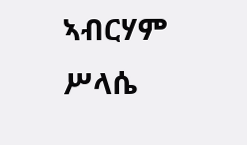ኣብርሃም ሥላሴ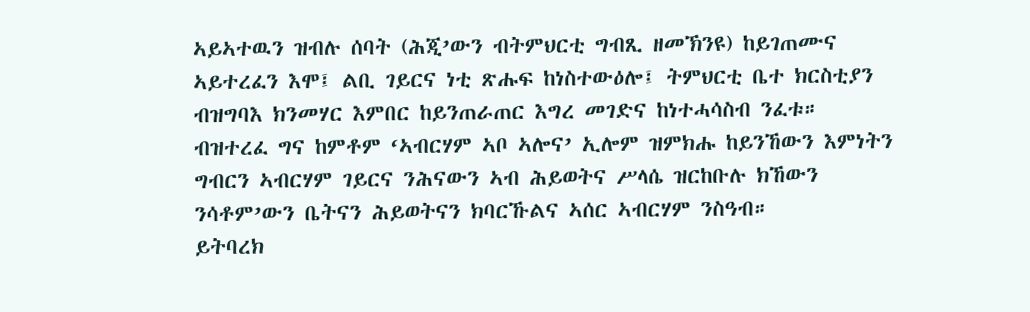ኣይኣተዉን ዝብሉ ሰባት (ሕጂ’ውን ብትምህርቲ ግብጺ ዘመኽንዩ) ከይገጠሙና ኣይተረፈን እሞ፤ ልቢ ገይርና ነቲ ጽሑፍ ከነስተውዕሎ፤ ትምህርቲ ቤተ ክርስቲያን ብዝግባእ ክንመሃር እምበር ከይንጠራጠር እግረ መገድና ከነተሓሳስብ ንፈቱ።
ብዝተረፈ ግና ከምቶም ‘ኣብርሃም ኣቦ ኣሎና’ ኢሎም ዝምክሑ ከይንኸውን እምነትን ግብርን ኣብርሃም ገይርና ንሕናውን ኣብ ሕይወትና ሥላሴ ዝርከቡሉ ክኸውን ንሳቶም’ውን ቤትናን ሕይወትናን ክባርኹልና ኣሰር ኣብርሃም ንስዓብ።
ይትባረክ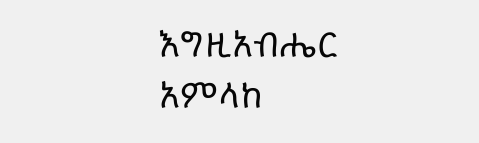እግዚአብሔር አምላከ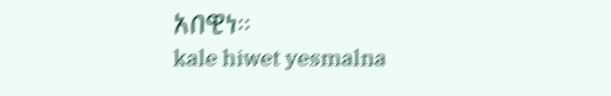አበዊነ።
kale hiwet yesmalna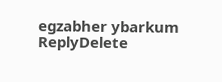egzabher ybarkum
ReplyDelete